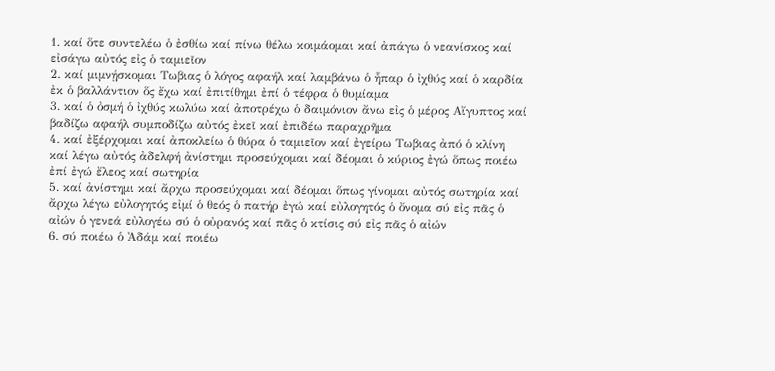1. καί ὅτε συντελέω ὁ ἐσθίω καί πίνω θέλω κοιμάομαι καί ἀπάγω ὁ νεανίσκος καί εἰσάγω αὐτός εἰς ὁ ταμιεῖον
2. καί μιμνῄσκομαι Τωβιας ὁ λόγος αφαήλ καί λαμβάνω ὁ ἧπαρ ὁ ἰχθύς καί ὁ καρδία ἐκ ὁ βαλλάντιον ὅς ἔχω καί ἐπιτίθημι ἐπί ὁ τέφρα ὁ θυμίαμα
3. καί ὁ ὀσμή ὁ ἰχθύς κωλύω καί ἀποτρέχω ὁ δαιμόνιον ἄνω εἰς ὁ μέρος Αἴγυπτος καί βαδίζω αφαήλ συμποδίζω αὐτός ἐκεῖ καί ἐπιδέω παραχρῆμα
4. καί ἐξέρχομαι καί ἀποκλείω ὁ θύρα ὁ ταμιεῖον καί ἐγείρω Τωβιας ἀπό ὁ κλίνη καί λέγω αὐτός ἀδελφή ἀνίστημι προσεύχομαι καί δέομαι ὁ κύριος ἐγώ ὅπως ποιέω ἐπί ἐγώ ἔλεος καί σωτηρία
5. καί ἀνίστημι καί ἄρχω προσεύχομαι καί δέομαι ὅπως γίνομαι αὐτός σωτηρία καί ἄρχω λέγω εὐλογητός εἰμί ὁ θεός ὁ πατήρ ἐγώ καί εὐλογητός ὁ ὄνομα σύ εἰς πᾶς ὁ αἰών ὁ γενεά εὐλογέω σύ ὁ οὐρανός καί πᾶς ὁ κτίσις σύ εἰς πᾶς ὁ αἰών
6. σύ ποιέω ὁ Ἀδάμ καί ποιέω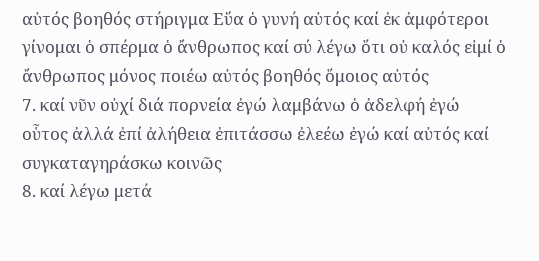αὐτός βοηθός στήριγμα Εὕα ὁ γυνή αὐτός καί ἐκ ἀμφότεροι γίνομαι ὁ σπέρμα ὁ ἄνθρωπος καί σύ λέγω ὅτι οὐ καλός εἰμί ὁ ἄνθρωπος μόνος ποιέω αὐτός βοηθός ὅμοιος αὐτός
7. καί νῦν οὐχί διά πορνεία ἐγώ λαμβάνω ὁ ἀδελφή ἐγώ οὗτος ἀλλά ἐπί ἀλήθεια ἐπιτάσσω ἐλεέω ἐγώ καί αὐτός καί συγκαταγηράσκω κοινῶς
8. καί λέγω μετά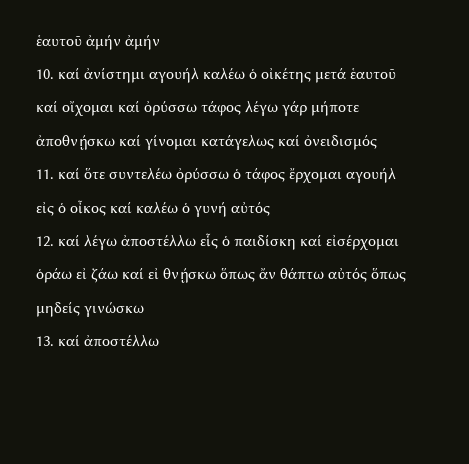ἑαυτοῦ ἀμήν ἀμήν
10. καί ἀνίστημι αγουήλ καλέω ὁ οἰκέτης μετά ἑαυτοῦ καί οἴχομαι καί ὀρύσσω τάφος λέγω γάρ μήποτε ἀποθνῄσκω καί γίνομαι κατάγελως καί ὀνειδισμός
11. καί ὅτε συντελέω ὀρύσσω ὁ τάφος ἔρχομαι αγουήλ εἰς ὁ οἶκος καί καλέω ὁ γυνή αὐτός
12. καί λέγω ἀποστέλλω εἷς ὁ παιδίσκη καί εἰσέρχομαι ὁράω εἰ ζάω καί εἰ θνῄσκω ὅπως ἄν θάπτω αὐτός ὅπως μηδείς γινώσκω
13. καί ἀποστέλλω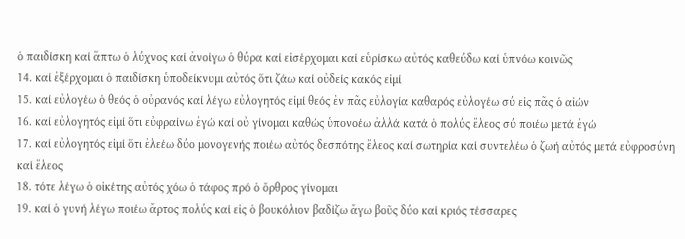ὁ παιδίσκη καί ἅπτω ὁ λύχνος καί ἀνοίγω ὁ θύρα καί εἰσέρχομαι καί εὑρίσκω αὐτός καθεύδω καί ὑπνόω κοινῶς
14. καί ἐξέρχομαι ὁ παιδίσκη ὑποδείκνυμι αὐτός ὅτι ζάω καί οὐδείς κακός εἰμί
15. καί εὐλογέω ὁ θεός ὁ οὐρανός καί λέγω εὐλογητός εἰμί θεός ἐν πᾶς εὐλογία καθαρός εὐλογέω σύ εἰς πᾶς ὁ αἰών
16. καί εὐλογητός εἰμί ὅτι εὐφραίνω ἐγώ καί οὐ γίνομαι καθώς ὑπονοέω ἀλλά κατά ὁ πολύς ἔλεος σύ ποιέω μετά ἐγώ
17. καί εὐλογητός εἰμί ὅτι ἐλεέω δύο μονογενής ποιέω αὐτός δεσπότης ἔλεος καί σωτηρία καί συντελέω ὁ ζωή αὐτός μετά εὐφροσύνη καί ἔλεος
18. τότε λέγω ὁ οἰκέτης αὐτός χόω ὁ τάφος πρό ὁ ὄρθρος γίνομαι
19. καί ὁ γυνή λέγω ποιέω ἄρτος πολύς καί εἰς ὁ βουκόλιον βαδίζω ἄγω βοῦς δύο καί κριός τέσσαρες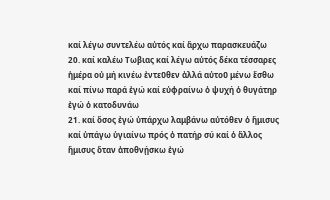καί λέγω συντελέω αὐτός καί ἄρχω παρασκευάζω
20. καί καλέω Τωβιας καί λέγω αὐτός δέκα τέσσαρες ἡμέρα οὐ μή κινέω ἐντεῦθεν ἀλλά αὐτοῦ μένω ἔσθω καί πίνω παρά ἐγώ καί εὐφραίνω ὁ ψυχή ὁ θυγάτηρ ἐγώ ὁ κατοδυνάω
21. καί ὅσος ἐγώ ὑπάρχω λαμβάνω αὐτόθεν ὁ ἥμισυς καί ὑπάγω ὑγιαίνω πρός ὁ πατήρ σύ καί ὁ ἄλλος ἥμισυς ὅταν ἀποθνῄσκω ἐγώ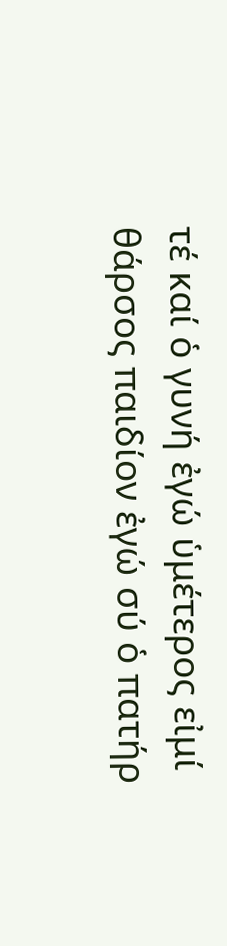τέ καί ὁ γυνή ἐγώ ὑμέτερος εἰμί θάρσος παιδίον ἐγώ σύ ὁ πατήρ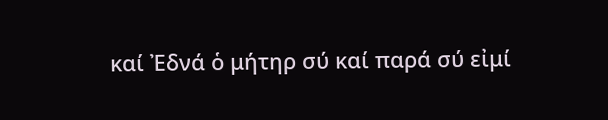καί Ἐδνά ὁ μήτηρ σύ καί παρά σύ εἰμί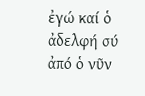ἐγώ καί ὁ ἀδελφή σύ ἀπό ὁ νῦν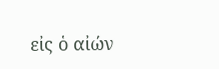εἰς ὁ αἰών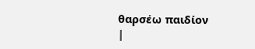θαρσέω παιδίον
|